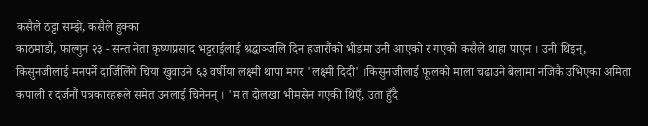कसैले ठट्टा सम्झे, कसैले हुक्का
काठमाडौं, फाल्गुन २३ - सन्त नेता कृष्णप्रसाद भट्टराईलाई श्रद्धाञ्जलि दिन हजारौंको भीडमा उनी आएको र गएको कसैले थाहा पाएन । उनी थिइन्, किसुनजीलाई मनपर्ने दार्जिलिंगे चिया खुवाउने ६३ वर्षीया लक्ष्मी थापा मगर 'लक्ष्मी दिदी' ।किसुनजीलाई फूलको माला चढाउने बेलामा नजिकै उभिएका अमिता कपाली र दर्जनौं पत्रकारहरूले समेत उनलाई चिनेनन् । 'म त दोलखा भीमसेन गएकी थिएँ, उता हुँदै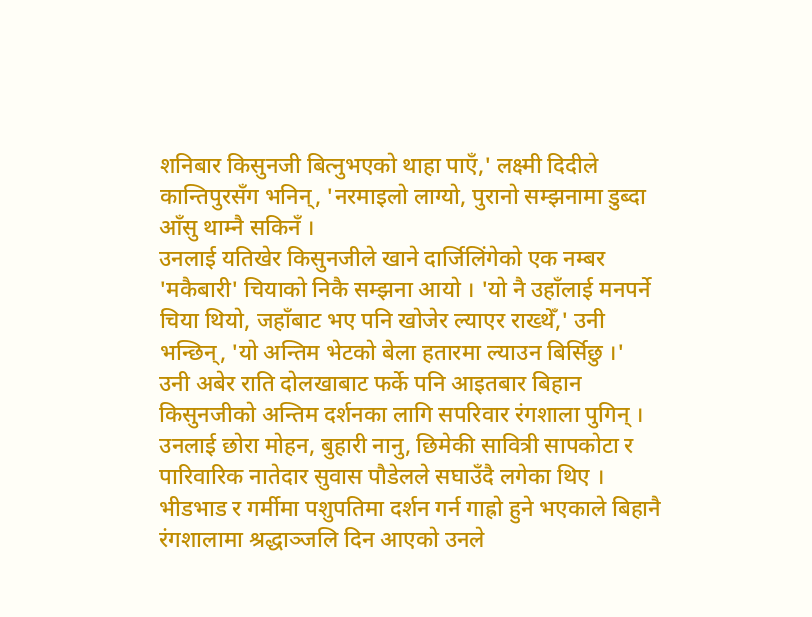शनिबार किसुनजी बित्नुभएको थाहा पाएँ,' लक्ष्मी दिदीले कान्तिपुरसँग भनिन्, 'नरमाइलो लाग्यो, पुरानो सम्झनामा डुब्दा आँसु थाम्नै सकिनँ ।
उनलाई यतिखेर किसुनजीले खाने दार्जिलिंगेको एक नम्बर 'मकैबारी' चियाको निकै सम्झना आयो । 'यो नै उहाँलाई मनपर्ने चिया थियो, जहाँबाट भए पनि खोजेर ल्याएर राख्थेँ,' उनी भन्छिन्, 'यो अन्तिम भेटको बेला हतारमा ल्याउन बिर्सिछु ।'
उनी अबेर राति दोलखाबाट फर्के पनि आइतबार बिहान किसुनजीको अन्तिम दर्शनका लागि सपरिवार रंगशाला पुगिन् । उनलाई छोरा मोहन, बुहारी नानु, छिमेकी सावित्री सापकोटा र पारिवारिक नातेदार सुवास पौडेलले सघाउँदै लगेका थिए । भीडभाड र गर्मीमा पशुपतिमा दर्शन गर्न गाह्रो हुने भएकाले बिहानै रंगशालामा श्रद्धाञ्जलि दिन आएको उनले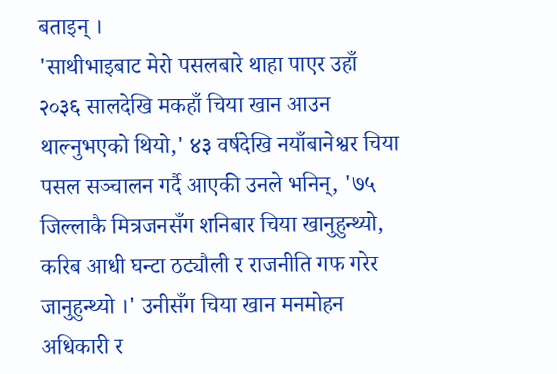बताइन् ।
'साथीभाइबाट मेरो पसलबारे थाहा पाएर उहाँ २०३६ सालदेखि मकहाँ चिया खान आउन थाल्नुभएको थियो,' ४३ वर्षदेखि नयाँबानेश्वर चिया पसल सञ्चालन गर्दै आएकी उनले भनिन्, '७५ जिल्लाकै मित्रजनसँग शनिबार चिया खानुहुन्थ्यो, करिब आधी घन्टा ठट्यौली र राजनीति गफ गरेर जानुहुन्थ्यो ।' उनीसँग चिया खान मनमोहन अधिकारी र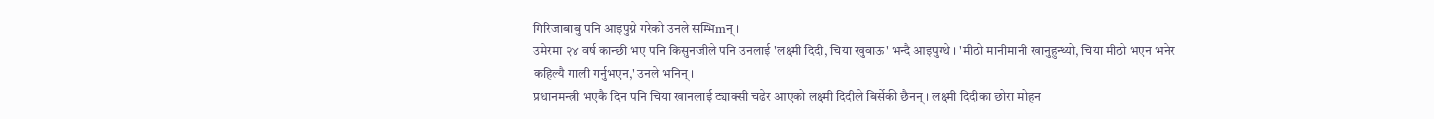गिरिजाबाबु पनि आइपुग्ने गरेको उनले सम्भिmन् ।
उमेरमा २४ वर्ष कान्छी भए पनि किसुनजीले पनि उनलाई 'लक्ष्मी दिदी, चिया खुवाऊ' भन्दै आइपुग्थे । 'मीठो मानीमानी खानुहुन्थ्यो, चिया मीठो भएन भनेर कहिल्यै गाली गर्नुभएन,' उनले भनिन् ।
प्रधानमन्त्री भएकै दिन पनि चिया खानलाई ट्याक्सी चढेर आएको लक्ष्मी दिदीले बिर्सेकी छैनन् । लक्ष्मी दिदीका छोरा मोहन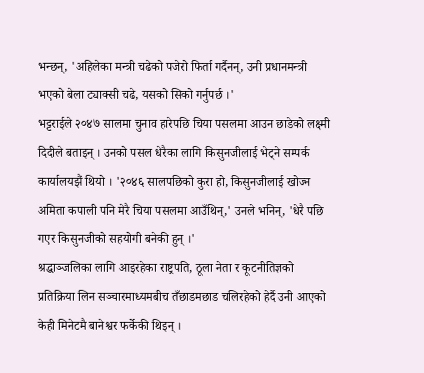भन्छन्, 'अहिलेका मन्त्री चढेको पजेरो फिर्ता गर्दैनन्, उनी प्रधानमन्त्री भएको बेला ट्याक्सी चढे, यसको सिको गर्नुपर्छ ।'
भट्टराईले २०४७ सालमा चुनाव हारेपछि चिया पसलमा आउन छाडेको लक्ष्मी दिदीले बताइन् । उनको पसल धेरैका लागि किसुनजीलाई भेट्ने सम्पर्क कार्यालयझैं थियो । '२०४६ सालपछिको कुरा हो, किसुनजीलाई खोज्न अमिता कपाली पनि मेरै चिया पसलमा आउँथिन्,' उनले भनिन्, 'धेरै पछि गएर किसुनजीको सहयोगी बनेकी हुन् ।'
श्रद्धाञ्जलिका लागि आइरहेका राष्ट्रपति, ठूला नेता र कूटनीतिज्ञको प्रतिक्रिया लिन सञ्चारमाध्यमबीच तँछाडमछाड चलिरहेको हेर्दै उनी आएको केही मिनेटमै बानेश्वर फर्केकी थिइन् ।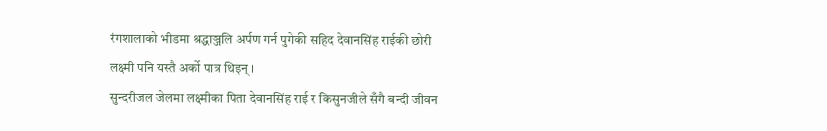रंगशालाको भीडमा श्रद्धाञ्जलि अर्पण गर्न पुगेकी सहिद देवानसिंह राईकी छोरी लक्ष्मी पनि यस्तै अर्को पात्र थिइन् ।
सुन्दरीजल जेलमा लक्ष्मीका पिता देवानसिंह राई र किसुनजीले सँगै बन्दी जीवन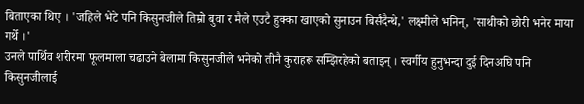बिताएका थिए । 'जहिले भेटे पनि किसुनजीले तिम्रो बुवा र मैले एउटै हुक्का खाएको सुनाउन बिर्संदैन्थे,' लक्ष्मीले भनिन्, 'साथीको छोरी भनेर माया गर्थे ।'
उनले पार्थिव शरीरमा फूलमाला चढाउने बेलामा किसुनजीले भनेको तीनै कुराहरू सम्झिरहेको बताइन् । स्वर्गीय हुनुभन्दा दुई दिनअघि पनि किसुनजीलाई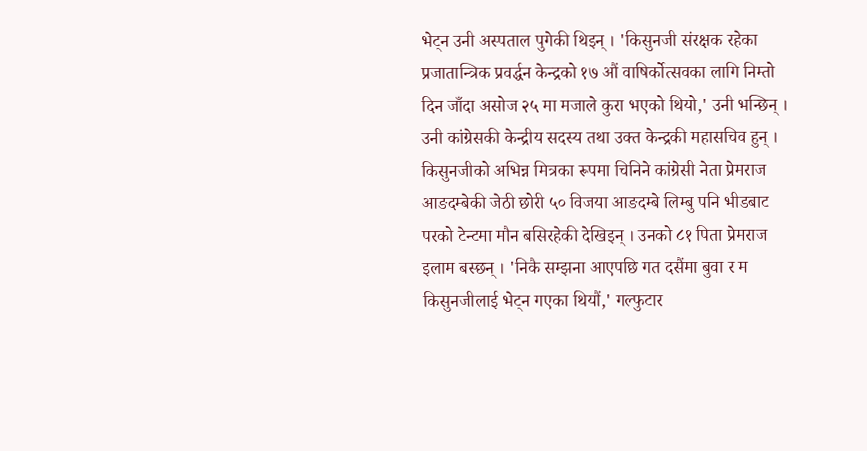भेट्न उनी अस्पताल पुगेकी थिइन् । 'किसुनजी संरक्षक रहेका प्रजातान्त्रिक प्रवर्द्धन केन्द्रको १७ औं वाषिर्कोत्सवका लागि निम्तो दिन जाँदा असोज २५ मा मजाले कुरा भएको थियो,' उनी भन्छिन् । उनी कांग्रेसकी केन्द्रीय सदस्य तथा उक्त केन्द्रकी महासचिव हुन् ।
किसुनजीको अभिन्न मित्रका रूपमा चिनिने कांग्रेसी नेता प्रेमराज आङदम्बेकी जेठी छोरी ५० विजया आङदम्बे लिम्बु पनि भीडबाट परको टेन्टमा मौन बसिरहेकी देखिइन् । उनको ८१ पिता प्रेमराज इलाम बस्छन् । 'निकै सम्झना आएपछि गत दसैंमा बुवा र म किसुनजीलाई भेट्न गएका थियौं,' गल्फुटार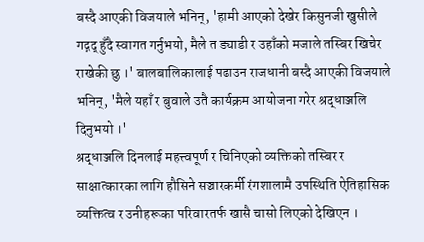बस्दै आएकी विजयाले भनिन्, 'हामी आएको देखेर किसुनजी खुसीले गद्गद् हुँदै स्वागत गर्नुभयो, मैले त ड्याडी र उहाँको मजाले तस्बिर खिचेर राखेकी छु ।' बालबालिकालाई पढाउन राजधानी बस्दै आएकी विजयाले भनिन्, 'मैले यहाँ र बुवाले उतै कार्यक्रम आयोजना गरेर श्रद्धाञ्जलि दिनुभयो ।'
श्रद्धाञ्जलि दिनलाई महत्त्वपूर्ण र चिनिएको व्यक्तिको तस्बिर र साक्षात्कारका लागि हौसिने सञ्चारकर्मी रंगशालामै उपस्थिति ऐतिहासिक व्यक्तित्व र उनीहरूका परिवारतर्फ खासै चासो लिएको देखिएन ।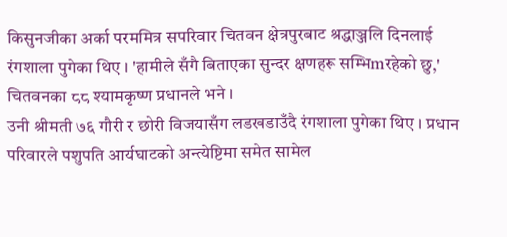किसुनजीका अर्का परममित्र सपरिवार चितवन क्षेत्रपुरबाट श्रद्धाञ्जलि दिनलाई रंगशाला पुगेका थिए । 'हामीले सँगै बिताएका सुन्दर क्षणहरू सम्भिmरहेको छु,' चितवनका ८८ श्यामकृष्ण प्रधानले भने ।
उनी श्रीमती ७६ गौरी र छोरी विजयासँग लडखडाउँदै रंगशाला पुगेका थिए । प्रधान परिवारले पशुपति आर्यघाटको अन्त्येष्टिमा समेत सामेल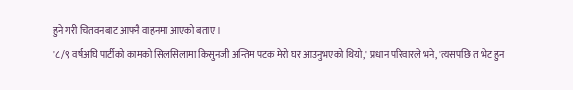हुने गरी चितवनबाट आफ्नै वाहनमा आएको बताए ।
'८/९ वर्षअघि पार्टीको कामको सिलसिलामा किसुनजी अन्तिम पटक मेरो घर आउनुभएको थियो,' प्रधान परिवारले भने, 'त्यसपछि त भेट हुन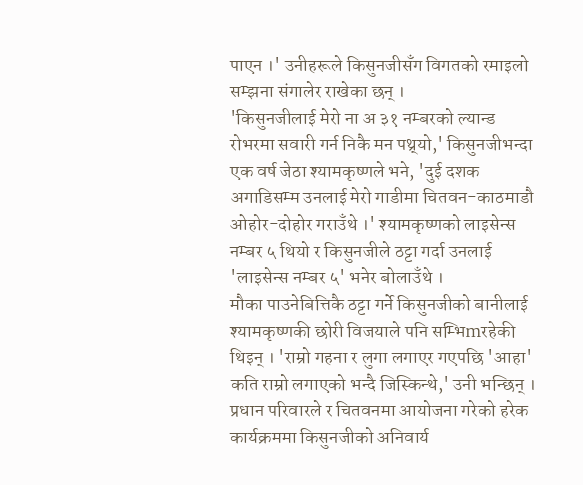पाएन ।' उनीहरूले किसुनजीसँग विगतको रमाइलो सम्झना संगालेर राखेका छन् ।
'किसुनजीलाई मेरो ना अ ३१ नम्बरको ल्यान्ड रोभरमा सवारी गर्न निकै मन पथ्र्यो,' किसुनजीभन्दा एक वर्ष जेठा श्यामकृष्णले भने, 'दुई दशक अगाडिसम्म उनलाई मेरो गाडीमा चितवन-काठमाडौ ओहोर-दोहोर गराउँथे ।' श्यामकृष्णको लाइसेन्स नम्बर ५ थियो र किसुनजीले ठट्टा गर्दा उनलाई 'लाइसेन्स नम्बर ५' भनेर बोलाउँथे ।
मौका पाउनेबित्तिकै ठट्टा गर्ने किसुनजीको बानीलाई श्यामकृष्णकी छोरी विजयाले पनि सम्भिmरहेकी थिइन् । 'राम्रो गहना र लुगा लगाएर गएपछि 'आहा' कति राम्रो लगाएको भन्दै जिस्किन्थे,' उनी भन्छिन् । प्रधान परिवारले र चितवनमा आयोजना गरेको हरेक कार्यक्रममा किसुनजीको अनिवार्य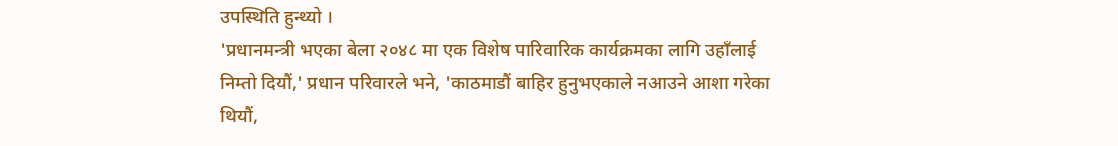उपस्थिति हुन्थ्यो ।
'प्रधानमन्त्री भएका बेला २०४८ मा एक विशेष पारिवारिक कार्यक्रमका लागि उहाँलाई निम्तो दियौं,' प्रधान परिवारले भने, 'काठमाडौं बाहिर हुनुभएकाले नआउने आशा गरेका थियौं,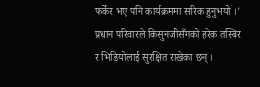फर्केर भए पनि कार्यक्रममा सरिक हुनुभयो ।' प्रधान परिवारले किसुनजीसँगको हरेक तस्बिर र भिडियोलाई सुरक्षित राखेका छन् ।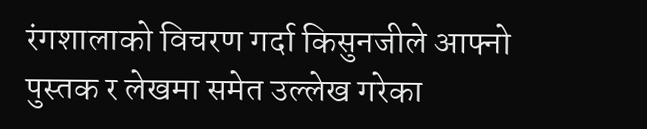रंगशालाको विचरण गर्दा किसुनजीले आफ्नो पुस्तक र लेखमा समेत उल्लेख गरेका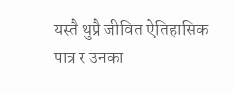यस्तै थुप्रै जीवित ऐतिहासिक पात्र र उनका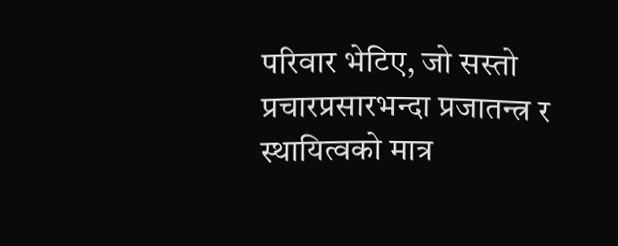परिवार भेटिए, जो सस्तो प्रचारप्रसारभन्दा प्रजातन्त्र र स्थायित्वको मात्र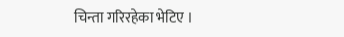चिन्ता गरिरहेका भेटिए ।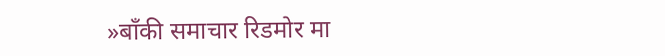»बाँकी समाचार रिडमोर मा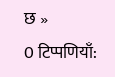छ »
0 टिप्पणियाँ: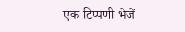एक टिप्पणी भेजें